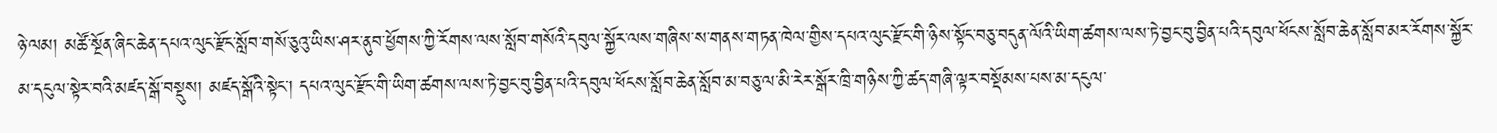ཉེ་ལམ། མཚོ་སྔོན་ཞིང་ཆེན་དཔའ་ལུང་རྫོང་སློབ་གསོ་ཅུའུ་ཡིས་ཤར་ནུབ་ཕྱོགས་ཀྱི་རོགས་ལས་སློབ་གསོའི་དབུལ་སྐྱོར་ལས་གཞིས་ས་གནས་གཏན་ཁེལ་གྱིས་དཔའ་ལུང་རྫོང་གི་ཉིས་སྟོང་བཅུ་བདུན་ལོའི་ཡིག་ཚགས་ལས་ཏེ་བྱང་བུ་བྱིན་པའི་དབུལ་ཕོངས་སློབ་ཆེན་སློབ་མར་རོགས་སྐྱོར་མ་དངུལ་སྟེར་བའི་མཛད་སྒོ་བསྡུས། མཛད་སྒོའི་སྟེང་། དཔའ་ལུང་རྫོང་གི་ཡིག་ཚགས་ལས་ཏེ་བྱང་བུ་བྱིན་པའི་དབུལ་ཕོངས་སློབ་ཆེན་སློབ་མ་བཅུ་ལ་མི་རེར་སྒོར་ཁྲི་གཉིས་ཀྱི་ཚད་གཞི་ལྟར་བསྡོམས་པས་མ་དངུལ་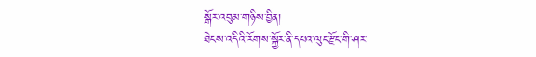སྒོར་འབུམ་གཉིས་བྱིན།
ཐེངས་འདིའི་རོགས་སྐྱོར་ནི་དཔའ་ལུང་རྫོང་གི་ཤར་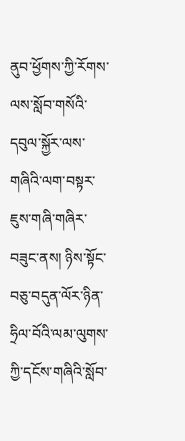ནུབ་ཕྱོགས་ཀྱི་རོགས་ལས་སློབ་གསོའི་དབུལ་སྐྱོར་ལས་གཞིའི་ལག་བསྟར་ཇུས་གཞི་གཞིར་བཟུང་ནས། ཉིས་སྟོང་བཅུ་བདུན་ལོར་ཉིན་ཧྲིལ་བོའི་ལམ་ལུགས་ཀྱི་དངོས་གཞིའི་སློབ་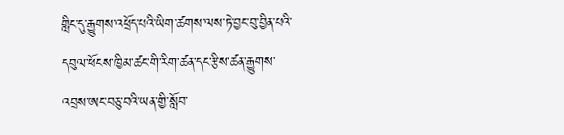གླིང་དུ་རྒྱུགས་འཕྲོད་པའི་ཡིག་ཚགས་ལས་ཏེ་བྱང་བུ་བྱིན་པའི་དབུལ་ཕོངས་ཁྱིམ་ཚང་གི་རིག་ཚན་དང་རྩིས་ཚན་རྒྱུགས་འབྲས་ཨང་བཅུ་བའི་ཡན་གྱི་སློབ་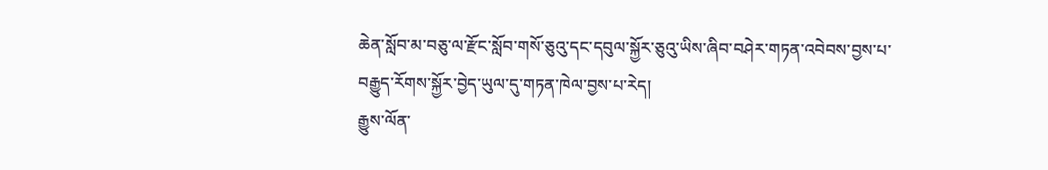ཆེན་སློབ་མ་བཅུ་ལ་རྫོང་སློབ་གསོ་ཅུའུ་དང་དབུལ་སྐྱོར་ཅུའུ་ཡིས་ཞིབ་བཤེར་གཏན་འབེབས་བྱས་པ་བརྒྱུད་རོགས་སྐྱོར་བྱེད་ཡུལ་དུ་གཏན་ཁེལ་བྱས་པ་རེད།
རྒྱུས་ལོན་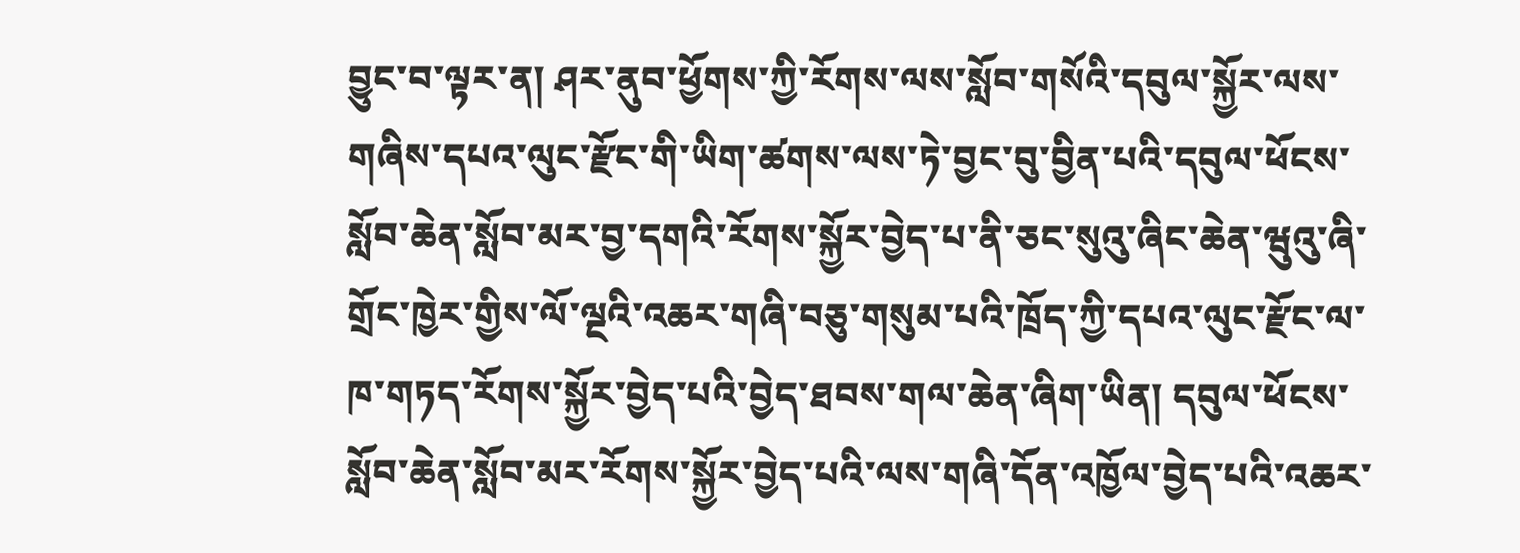བྱུང་བ་ལྟར་ན། ཤར་ནུབ་ཕྱོགས་ཀྱི་རོགས་ལས་སློབ་གསོའི་དབུལ་སྐྱོར་ལས་གཞིས་དཔའ་ལུང་རྫོང་གི་ཡིག་ཚགས་ལས་ཏེ་བྱང་བུ་བྱིན་པའི་དབུལ་ཕོངས་སློབ་ཆེན་སློབ་མར་བྱ་དགའི་རོགས་སྐྱོར་བྱེད་པ་ནི་ཅང་སུའུ་ཞིང་ཆེན་ཝུའུ་ཞི་གྲོང་ཁྱེར་གྱིས་ལོ་ལྔའི་འཆར་གཞི་བཅུ་གསུམ་པའི་ཁྲོད་ཀྱི་དཔའ་ལུང་རྫོང་ལ་ཁ་གཏད་རོགས་སྐྱོར་བྱེད་པའི་བྱེད་ཐབས་གལ་ཆེན་ཞིག་ཡིན། དབུལ་ཕོངས་སློབ་ཆེན་སློབ་མར་རོགས་སྐྱོར་བྱེད་པའི་ལས་གཞི་དོན་འཁྱོལ་བྱེད་པའི་འཆར་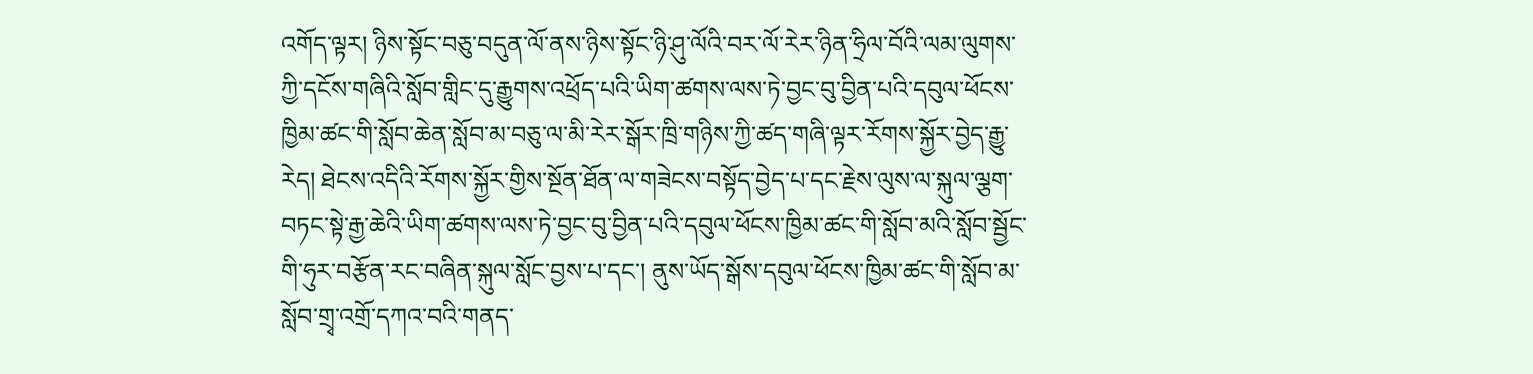འགོད་ལྟར། ཉིས་སྟོང་བཅུ་བདུན་ལོ་ནས་ཉིས་སྟོང་ཉི་ཤུ་ལོའི་བར་ལོ་རེར་ཉིན་ཧྲིལ་བོའི་ལམ་ལུགས་ཀྱི་དངོས་གཞིའི་སློབ་གླིང་དུ་རྒྱུགས་འཕྲོད་པའི་ཡིག་ཚགས་ལས་ཏེ་བྱང་བུ་བྱིན་པའི་དབུལ་ཕོངས་ཁྱིམ་ཚང་གི་སློབ་ཆེན་སློབ་མ་བཅུ་ལ་མི་རེར་སྒོར་ཁྲི་གཉིས་ཀྱི་ཚད་གཞི་ལྟར་རོགས་སྐྱོར་བྱེད་རྒྱུ་རེད། ཐེངས་འདིའི་རོགས་སྐྱོར་གྱིས་སྔོན་ཐོན་ལ་གཟེངས་བསྟོད་བྱེད་པ་དང་རྗེས་ལུས་ལ་སྐུལ་ལྕག་བཏང་སྟེ་རྒྱ་ཆེའི་ཡིག་ཚགས་ལས་ཏེ་བྱང་བུ་བྱིན་པའི་དབུལ་ཕོངས་ཁྱིམ་ཚང་གི་སློབ་མའི་སློབ་སྦྱོང་གི་ཧུར་བརྩོན་རང་བཞིན་སྐུལ་སློང་བྱས་པ་དང་། ནུས་ཡོད་སྒོས་དབུལ་ཕོངས་ཁྱིམ་ཚང་གི་སློབ་མ་སློབ་གྲྭ་འགྲོ་དཀའ་བའི་གནད་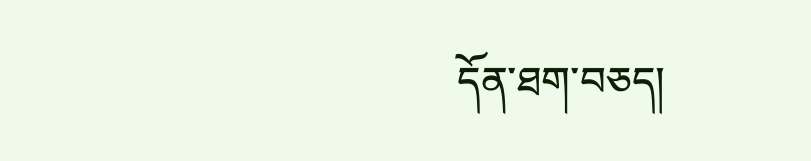དོན་ཐག་བཅད།